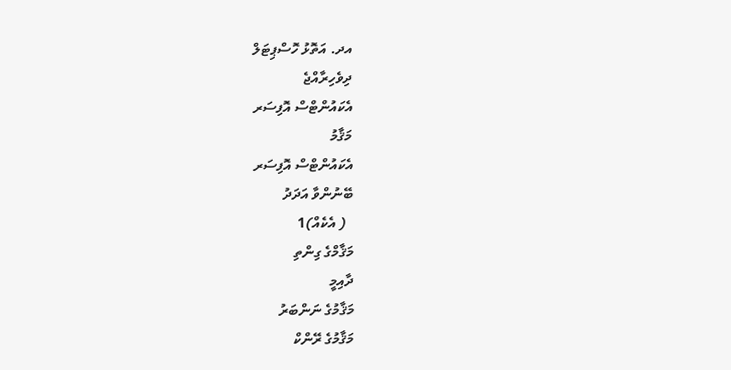އދ. އަތޮޅު ހޮސްޕިޓަލް
ދިވެހިރާއްޖެ
އެކައުންޓްސް އޮފިސަރ
މަޤާމު
އެކައުންޓްސް އޮފިސަރ
ބޭނުންވާ އަދަދު
  ( އެކެއް)1
މަޤާމްގެ ގިންތި
ދާއިމީ
މަޤާމުގެ ނަންބަރު
މަޤާމުގެ ރޭންކް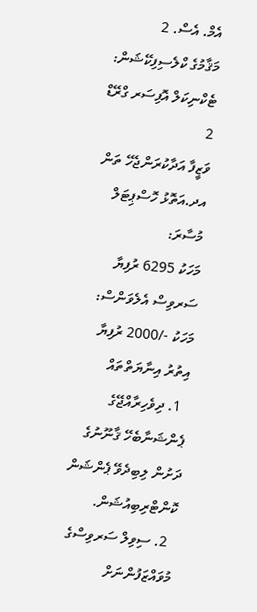އެމް. އެސް. 2
މަޤާމުގެ ކްލެސިފިކޭޝަން:
ޓެކްނިކަލް އޮފިސަރ ގްރޭޑް 2
ވަޒީފާ އަދާކުރަންޖެހޭ ތަން
އދ.އަތޮޅު ހޮސްޕިޓަލް
މުސާރަ:
މަހަކު 6295 ރުފިޔާ
ސަރވިސް އެލެވަންސް:
މަހަކު -/2000 ރުފިޔާ
އިތުރު އިނާޔަތްތައް
  1. ދިވެހިރާއްޖޭގެ ޕެންޝަނާބެހޭ ޤާނޫނުގެ ދަށުން ލިބިދެވޭ ޕެންޝަން ކޮންޓްރިބިއުޝަން.
  2. ސިވިލް ސަރވިސްގެ މުވައްޒަފުންނަށް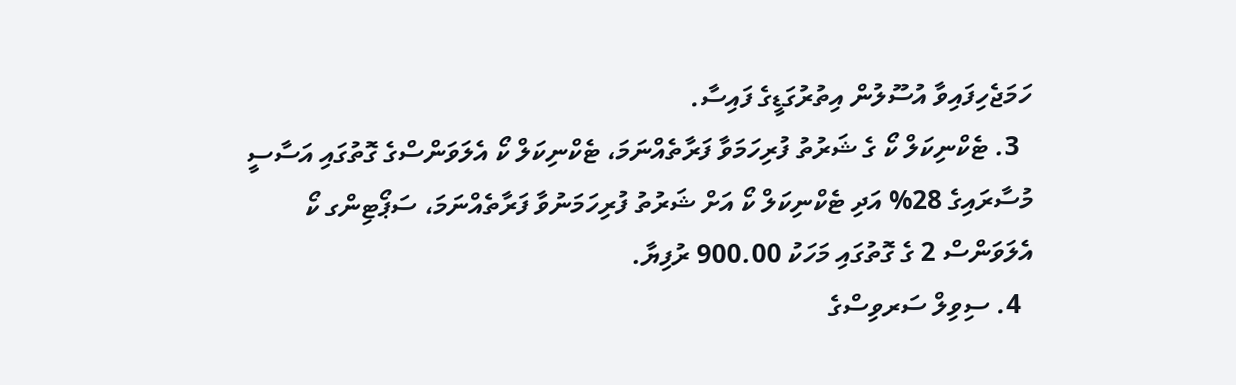ހަމަޖެހިފައިވާ އުސޫލުން އިތުރުގަޑީގެ ފައިސާ.
  3. ޓެކްނިކަލް ކޯ ގެ ޝަރުތު ފުރިހަމަވާ ފަރާތެއްނަމަ، ޓެކްނިކަލް ކޯ އެލަވަންސްގެ ގޮތުގައި އަސާސީ މުސާރައިގެ 28% އަދި ޓެކްނިކަލް ކޯ އަށް ޝަރުތު ފުރިހަމަނުވާ ފަރާތެއްނަމަ، ސަޕޯޓިންގ ކޯ އެލަވަންސް 2 ގެ ގޮތުގައި މަހަކު 900.00 ރުފިޔާ.
  4. ސިވިލް ސަރވިސްގެ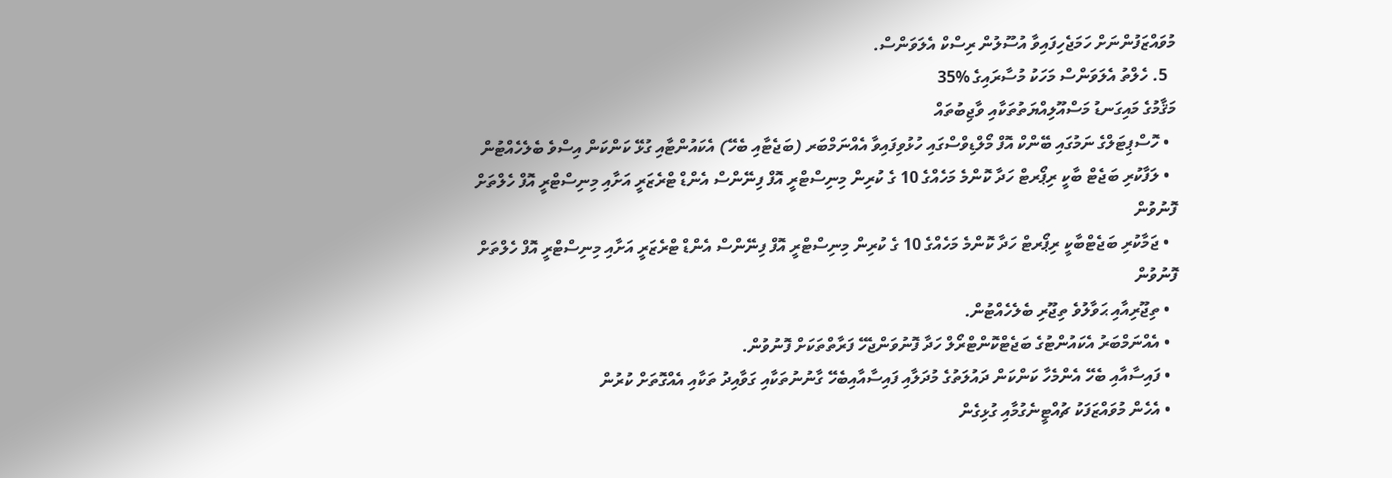މުވައްޒަފުންނަށް ހަމަޖެހިފައިވާ އުސޫލުން ރިސްކް އެލަވަންސް.
  5. ހެލްތު އެލަވަންސް މަހަކު މުސާރައިގެ %35
މަޤާމުގެ މައިގަނޑު މަސްއޫލިއްޔަތުތަކާއި ވާޖިބުތައް
  • ހޮސްޕިޓަލްގެ ނަމުގައި ބޭންކް އޮފް މޯލްޑިވްސްގައި ހުޅުވިފައިވާ އެއްނަމްބަރ (ބަޖެޓާއި ބެހޭ) އެކައުންޓާއި ގުޅޭ ކަންކަން އިސްވެ ބެލެހެއްޓުން
  • ލަފާކުރި ބަޖެޓް ބާކީ ރިޕޯރޓް ހަދާ ކޮންމެ މަހެއްގެ 10 ގެ ކުރިން މިނިސްޓްރީ އޮފް ފިނޭންސް އެންޑް ޓްރެޒަރީ އަށާއި މިނިސްޓްރީ އޮފް ހެލްތަށް ފޮނުވުން
  • ޖަމާކުރި ބަޖެޓްބާކީ ރިޕޯރޓް ހަދާ ކޮންމެ މަހެއްގެ 10 ގެ ކުރިން މިނިސްޓްރީ އޮފް ފިނޭންސް އެންޑް ޓްރެޒަރީ އަށާއި މިނިސްޓްރީ އޮފް ހެލްތަށް ފޮނުވުން
  • ތިޖޫރިއާއި ޙަވާލުވެ ތިޖޫރި ބެލެހެއްޓުން.
  • އެއްނަމްބަރު އެކައުންޓުގެ ބަޖެޓްކޮންޓްރޯލް ހަދާ ފޮނުވަންޖެހޭ ފަރާތްތަކަށް ފޮނުވުން.
  • ފައިސާއާއި ބެހޭ އެންމެހާ ކަންކަން ދައުލަތުގެ މުދަލާއި ފައިސާއާއިބެހޭ ގާނުނުތަކާއި ގަވާއިދު ތަކާއި އެއްގޮތަށް ކުރުން
  • އެހެން މުވައްޒަފަކު ޗުއްޓީނެގުމާއި ގުޅިގެން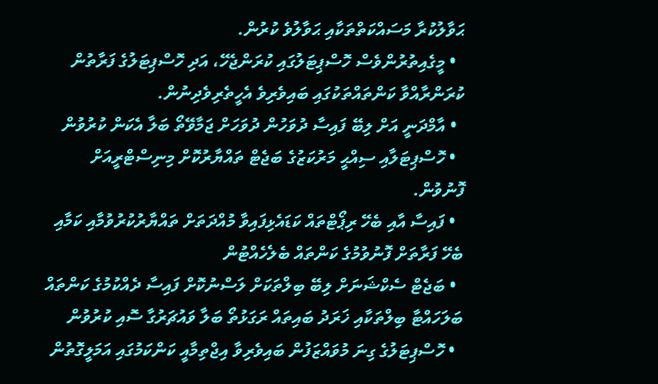ޙަވާލުކުރާ މަސައްކަތްތަކާއި ޙަވާލުވެ ކުރުން.
  • މީގެއިތުރުންވެސް ހޮސްޕިޓަލުގައި ކުރަންޖެހޭ، އަދި ހޮސްޕިޓަލުގެ ފަރާތުން ކުރަންރާއްވާ ކަންތައްތަކުގައި ބައިވެރިވެ އެހީތެރިވެދިނުން.
  • އާމްދަނީ އަށް ލިބޭ ފައިސާ ދުވަހުން ދުވަހަށް ޖަމާވޭތޯ ބަލާ އެކަން ކުރުވުން
  • ހޮސްޕިޓަލާއި ސިއްޙީ މަރުކަޒުގެ ބަޖެޓް ތައްޔާރުކޮށް މިނިސްޓްރީއަށް ފޮނުވުން.
  • ފައިސާ އާއި ބެހޭ ރިޕޯޓްތައް ކަޑައެޅިފައިވާ މުއްދަތަށް ތައްޔާރުކުރުވުމާއި ކަމާއި ބެހޭ ފަރާތަށް ފޮނުވުމުގެ ކަންތައް ބެލެހެއްޓުން
  • ބަޖެޓް ސެކްޝަނަށް ލިބޭ ބިލްތަކަށް ލަސްނުކޮށް ފައިސާ ދެއްކުމުގެ ކަންތައް ބަލަހައްޓާ ބިލްތަކާއި ޚަރަދު ބައިތައް ރަގަޅުތޯ ބަލާ ވައުޗަރުގާ ސޮއި ކުރުވުން
  • ހޮސްޕިޓަލުގެ ގިނަ މުވައްޒަފުން ބައިވެރިވާ އިޖްތިމާއީ ކަންކަމުގައި އަމަލީގޮތުން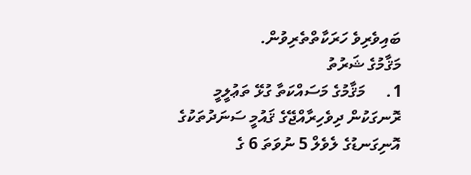ބައިވެރިވެ ހަރަކާތްތެރިވުން.
މަޤާމުގެ ޝަރުތު
1.     މަޤާމުގެ މަސައްކަތާ ގުޅޭ ތަޢުލީމީ ރޮނގަކުން ދިވެހިރާއްޖޭގެ ޤައުމީ ސަނަދުތަކުގެ އޮނިގަނޑުގެ ލެވެލް 5 ނުވަތަ 6 ގެ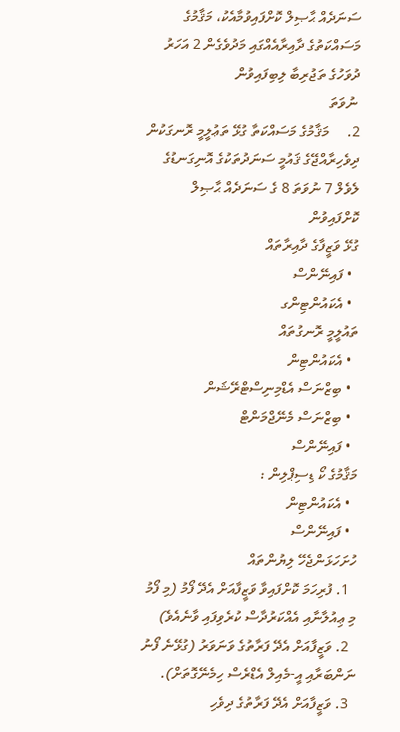ސަނަދެއް ޙާޞިލް ކޮށްފައިވުމާއެކު، މަޤާމުގެ މަސައްކަތުގެ ދާއިރާއެއްގައި މަދުވެގެން 2 އަހަރު ދުވަހުގެ ތަޖުރިބާ ލިބިފައިވުން
 ނުވަތަ
2.     މަޤާމުގެ މަސައްކަތާ ގުޅޭ ތަޢުލީމީ ރޮނގަކުން ދިވެހިރާއްޖޭގެ ޤައުމީ ސަނަދުތަކުގެ އޮނިގަނޑުގެ ލެވެލް 7 ނުވަތަ 8 ގެ ސަނަދެއް ޙާޞިލް ކޮށްފައިވުން
ގުޅޭ ވަޒީފާގެ ދާއިރާތައް
  • ފައިނޭންސް
  • އެކައުންޓިންގ
ތައުލީމީ ރޮނގުތައް
  • އެކައުންޓިން
  • ބިޒްނަސް އެޑްމިނިސްޓްރޭޝަން
  • ބިޒްނަސް މެނޭޖްމަންޓް
  • ފައިނޭންސް
މަޤާމުގެ ކޯ ޑިސިޕްލިން :
  • އެކައުންޓިން
  • ފައިނޭންސް
ހުށަހަޅަންޖެހޭ ލިޔުންތައް
  1. ފުރިހަމަ ކޮށްފައިވާ ވަޒީފާއަށް އެދޭ ފޯމު (މި ފޯމު މި ޢިއުލާނާއި އެއްކަރުދާސް ކުރެވިފައި ވާނެއެވެ)
  2. ވަޒީފާއަށް އެދޭ ފަރާތުގެ ވަނަވަރު (ގުޅޭނެ ފޯނު ނަންބަރާއި އީ-މެއިލް އެޑްރެސް ހިމެނޭގޮތަށް).
  3. ވަޒީފާއަށް އެދޭ ފަރާތުގެ ދިވެހި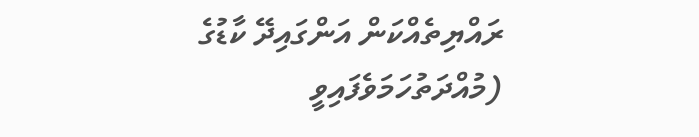ރައްޔިތެއްކަން އަންގައިދޭ ކާޑުގެ (މުއްދަތުހަމަވެފައިވީ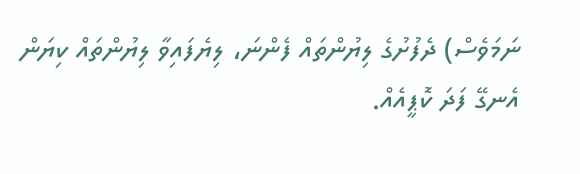ނަމަވެސް) ދެފުށުގެ ލިޔުންތައް ފެންނަ، ލިޔެފައިވާ ލިޔުންތައް ކިޔަން އެނގޭ ފަދަ ކޮޕީއެއް.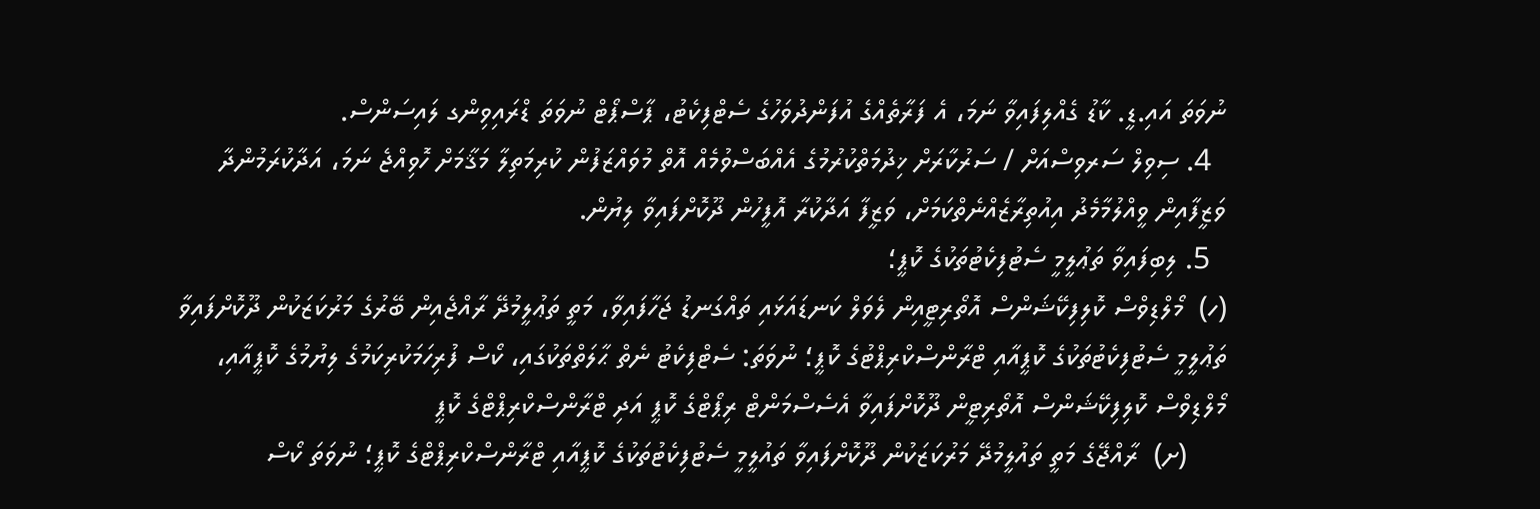ނުވަތަ އައި.ޑީ. ކާޑު ގެއްލިފައިވާ ނަމަ، އެ ފަރާތެއްގެ އުފަންދުވަހުގެ ސެޓްފިކެޓު، ޕާސްޕޯޓް ނުވަތަ ޑްރައިވިންގ ލައިސަންސް.
  4. ސިވިލް ސަރވިސްއަށް / ސަރުކާރަށް ޚިދުމަތްކުރުމުގެ އެއްބަސްވުމެއް އޮތް މުވައްޒަފުން ކުރިމަތިލާ މަޤާމަށް ހޮވިއްޖެ ނަމަ، އަދާކުރަމުންދާ ވަޒީފާއިން ވީއްލުމާމެދު އިއުތިރާޒެއްނެތްކަމަށް، ވަޒީފާ އަދާކުރާ އޮފީހުން ދޫކޮށްފައިވާ ލިޔުން.
  5. ލިބިފައިވާ ތަޢުލީމީ ސެޓުފިކެޓުތަކުގެ ކޮޕީ؛
(ހ)  މޯލްޑިވްސް ކޮލިފިކޭޝަންސް އޮތޯރިޓީއިން ލެވަލް ކަނޑައަޅައި ތައްގަނޑު ޖަހާފައިވާ، މަތީ ތަޢުލީމުދޭ ރާއްޖެއިން ބޭރުގެ މަރުކަޒަކުން ދޫކޮށްފައިވާ ތަޢުލީމީ ސެޓުފިކެޓުތަކުގެ ކޮޕީއާއި ޓްރާންސްކްރިޕްޓުގެ ކޮޕީ؛ ނުވަތަ: ސެޓްފިކެޓު ނެތް ޙާލަތްތަކުގައި، ކޯސް ފުރިހަމަކުރިކަމުގެ ލިޔުމުގެ ކޮޕީއާއި، މޯލްޑިވްސް ކޮލިފިކޭޝަންސް އޮތޯރިޓީން ދޫކޮށްފައިވާ އެސެސްމަންޓް ރިޕޯޓްގެ ކޮޕީ އަދި ޓްރާންސްކްރިޕްޓްގެ ކޮޕީ
     (ށ)  ރާއްޖޭގެ މަތީ ތައުލީމުދޭ މަރުކަޒަކުން ދޫކޮށްފައިވާ ތައުލީމީ ސެޓުފިކެޓުތަކުގެ ކޮޕީއާއި ޓްރާންސްކްރިޕްޓްގެ ކޮޕީ؛ ނުވަތަ ކޯސް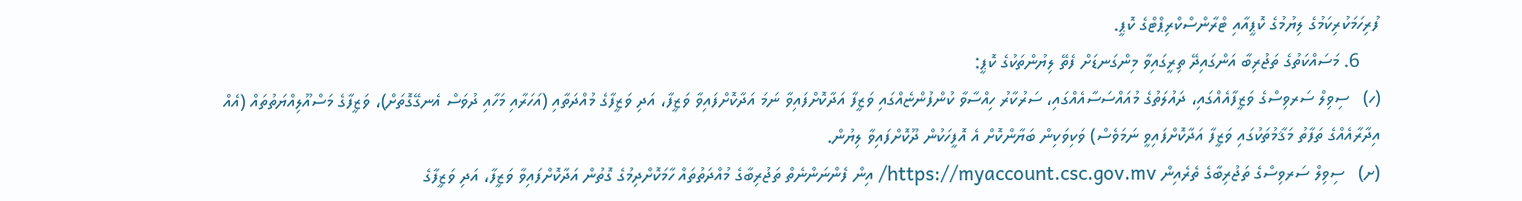ފުރިހަމަކުރިކަމުގެ ލިޔުމުގެ ކޮޕީއާއި ޓްރާންސްކްރިޕްޓްގެ ކޮޕީ.
    6. މަސައްކަތުގެ ތަޖުރިބާ އަންގައިދޭ ތިރީގައިވާ މިންގަނޑަށް ފެތޭ ލިޔުންތަކުގެ ކޮޕީ:
(ހ)   ސިވިލް ސަރވިސްގެ ވަޒީފާއެއްގައި، ދައުލަތުގެ މުއައްސަސާއެއްގައި، ސަރުކާރު ހިއްސާވާ ކުންފުންޏެއްގައި ވަޒީފާ އަދާކޮށްފައިވާ ނަމަ އަދާކޮށްފައިވާ ވަޒީފާ، އަދި ވަޒީފާގެ މުއްދަތާއި (އަހަރާއި މަހާއި ދުވަސް އެނގޭގޮތަށް)، ވަޒީފާގެ މަސްއޫލިއްޔަތުތައް (އެއް އިދާރާއެއްގެ ތަފާތު މަޤާމުތަކުގައި ވަޒީފާ އަދާކޮށްފައިވީ ނަމަވެސް) ވަކިވަކިން ބަޔާންކޮށް އެ އޮފީހަކުން ދޫކޮށްފައިވާ ލިޔުން.
(ށ)   ސިވިލް ސަރވިސްގެ ތަޖުރިބާގެ ތެރެއިން https://myaccount.csc.gov.mv/ އިން ފެންނަންނެތް ތަޖުރިބާގެ މުއްދަތުތައް ހާމަކޮށްދިމުގެ ގޮތުން އަދާކޮށްފައިވާ ވަޒީފާ، އަދި ވަޒީފާގެ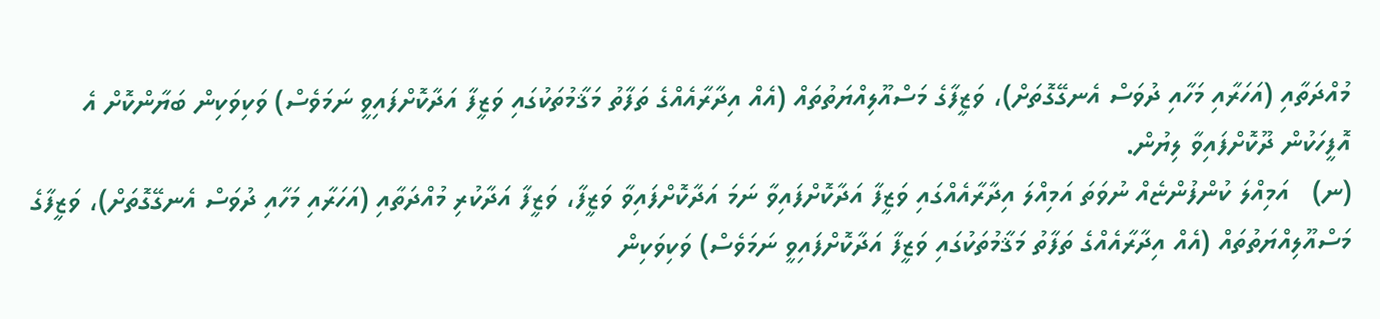މުއްދަތާއި (އަހަރާއި މަހާއި ދުވަސް އެނގޭގޮތަށް)، ވަޒީފާގެ މަސްއޫލިއްޔަތުތައް (އެއް އިދާރާއެއްގެ ތަފާތު މަޤާމުތަކުގައި ވަޒީފާ އަދާކޮށްފައިވީ ނަމަވެސް) ވަކިވަކިން ބަޔާންކޮށް އެ އޮފީހަކުން ދޫކޮށްފައިވާ ލިޔުން.
(ނ)   އަމިއްލަ ކުންފުންޏެއް ނުވަތަ އަމިއްލަ އިދާރާއެއްގައި ވަޒީފާ އަދާކޮށްފައިވާ ނަމަ އަދާކޮށްފައިވާ ވަޒީފާ، ވަޒީފާ އަދާކުރި މުއްދަތާއި (އަހަރާއި މަހާއި ދުވަސް އެނގޭގޮތަށް)، ވަޒީފާގެ މަސްއޫލިއްޔަތުތައް (އެއް އިދާރާއެއްގެ ތަފާތު މަޤާމުތަކުގައި ވަޒީފާ އަދާކޮށްފައިވީ ނަމަވެސް) ވަކިވަކިން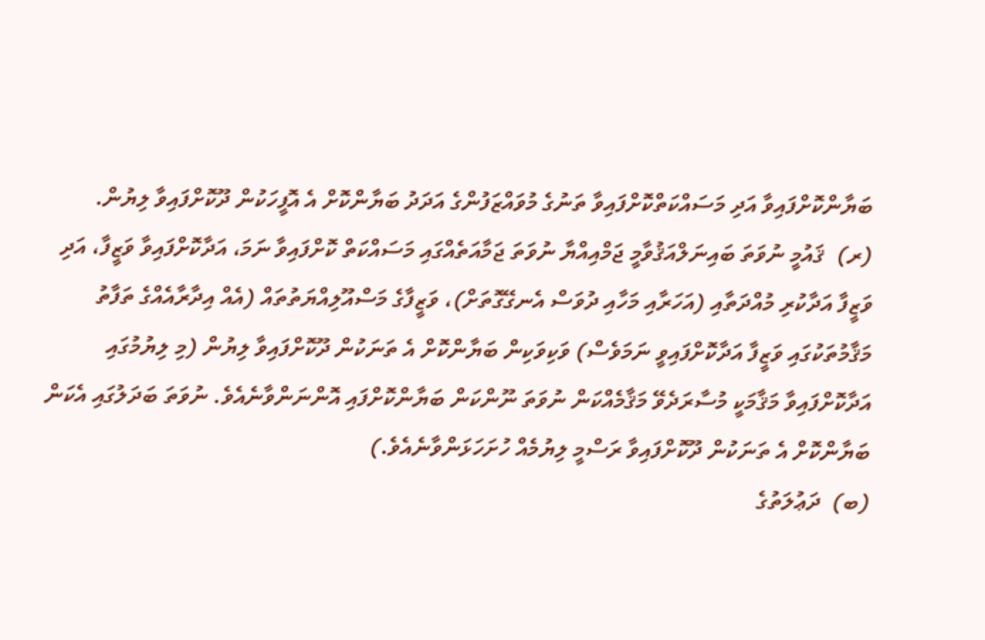ބަޔާންކޮށްފައިވާ އަދި މަސައްކަތްކޮށްފައިވާ ތަނުގެ މުވައްޒަފުންގެ އަދަދު ބަޔާންކޮށް އެ އޮފީހަކުން ދޫކޮށްފައިވާ ލިޔުން.
(ރ)  ޤައުމީ ނުވަތަ ބައިނަލްއަޤުވާމީ ޖަމްއިއްޔާ ނުވަތަ ޖަމާއަތެއްގައި މަސައްކަތް ކޮށްފައިވާ ނަމަ، އަދާކޮށްފައިވާ ވަޒީފާ، އަދި ވަޒީފާ އަދާކުރި މުއްދަތާއި (އަހަރާއި މަހާއި ދުވަސް އެނގޭގޮތަށް)، ވަޒީފާގެ މަސްއޫލިއްޔަތުތައް (އެއް އިދާރާއެއްގެ ތަފާތު މަޤާމުތަކުގައި ވަޒީފާ އަދާކޮށްފައިވީ ނަމަވެސް) ވަކިވަކިން ބަޔާންކޮށް އެ ތަނަކުން ދޫކޮށްފައިވާ ލިޔުން (މި ލިޔުމުގައި އަދާކޮށްފައިވާ މަޤާމަކީ މުސާރަދެވޭ މަޤާމެއްކަން ނުވަތަ ނޫންކަން ބަޔާންކޮށްފައި އޮންނަންވާނެއެވެ. ނުވަތަ ބަދަލުގައި އެކަން ބަޔާންކޮށް އެ ތަނަކުން ދޫކޮށްފައިވާ ރަސްމީ ލިޔުމެއް ހުށަހަޅަންވާނެއެވެ.)
(ބ)  ދަޢުލަތުގެ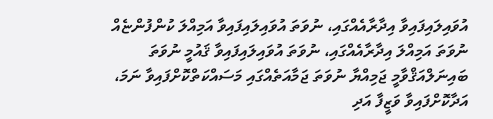އުވައިލައިފައިވާ އިދާރާއެއްގައި، ނުވަތަ އުވައިލައިފައިވާ އަމިއްލަ ކުންފުންޏެއް ނުވަތަ އަމިއްލަ އިދާރާއެއްގައި، ނުވަތަ އުވައިލައިފައިވާ ޤައުމީ ނުވަތަ ބައިނަލްއަޤްވާމީ ޖަމިއްޔާ ނުވަތަ ޖަމާއަތެއްގައި މަސައްކަތްކޮށްފައިވާ ނަމަ، އަދާކޮށްފައިވާ ވަޒީފާ އަދި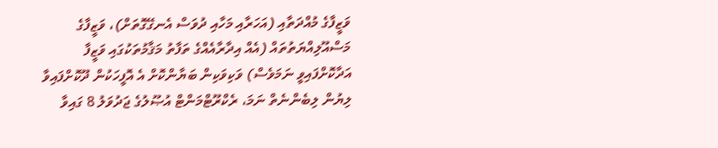ވަޒީފާގެ މުއްދަތާއި (އަހަރާއި މަހާއި ދުވަސް އެނގޭގޮތަށް)، ވަޒީފާގެ މަސްއޫލިއްޔަތުތައް (އެއް އިދާރާއެއްގެ ތަފާތު މަޤާމުތަކުގައި ވަޒީފާ އަދާކޮށްފައިވީ ނަމަވެސް) ވަކިވަކިން ބަޔާންކޮށް އެ އޮފީހަކުން ދޫކޮށްފައިވާ ލިޔުން ލިބެންނެތް ނަމަ، ރެކްރޫޓްމަންޓް އުޞޫލުގެ ޖަދުވަލު 8 ގައިވާ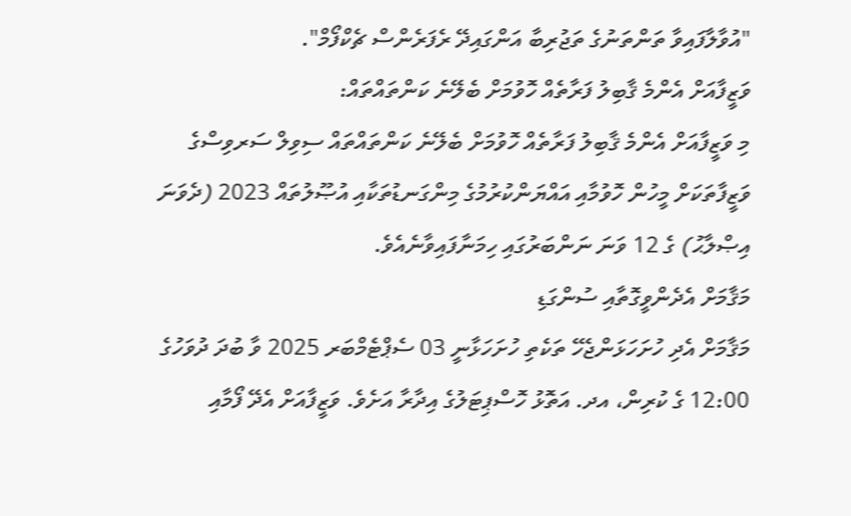"އުވާލާފައިވާ ތަންތަނުގެ ތަޖުރިބާ އަންގައިދޭ ރެފަރެންސް ޗެކްފޯމް".
ވަޒީފާއަށް އެންމެ ޤާބިލު ފަރާތެއް ހޮވުމަށް ބެލޭނެ ކަންތައްތައް:
މި ވަޒީފާއަށް އެންމެ ޤާބިލު ފަރާތެއް ހޮވުމަށް ބެލޭނެ ކަންތައްތައް ސިވިލް ސަރވިސްގެ ވަޒީފާތަކަށް މީހުން ހޮވުމާއި އައްޔަންކުރުމުގެ މިންގަނޑުތަކާއި އުޞޫލުތައް 2023 (ދެވަނަ އިޞްލާޙު) ގެ 12 ވަނަ ނަންބަރުގައި ހިމަނާފައިވާނެއެވެ.
މަޤާމަށް އެދެންވީގޮތާއި ސުންގަޑި
މަޤާމަށް އެދި ހުށަހަޅަންޖެހޭ ތަކެތި ހުށަހަޅާނީ 03 ސެޕްޓެމްބަރ 2025 ވާ ބުދަ ދުވަހުގެ 12:00 ގެ ކުރިން، އދ. އަތޮޅު ހޮސްޕިޓަލުގެ އިދާރާ އަށެވެ. ވަޒީފާއަށް އެދޭ ފޯމާއި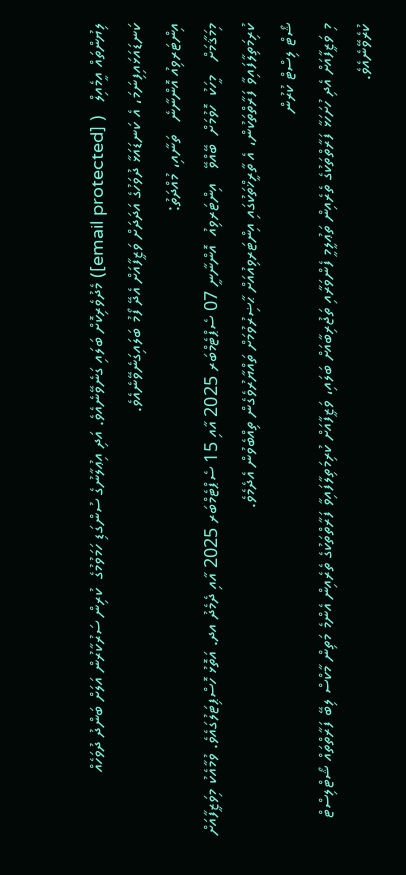ލިޔުންތައް އީމެއިލް   ( [email protected]) މެދުވެރިކޮށް ބަލައި ގަނެވޭނެއެވެ. އަދި އިޢުލާނުގެ ސުންގަޑި ހަމަވުމުގެ  ކުރިން ސަރުކާރުން އަލަށް ބަންދު ދުވަހެއް ކަނޑައަޅައިފިނަމަ، އެ ކަނޑައަޅާ ދުވަހުގެ އަދަދަށް ވަޒީފާއަށް އެދޭ ފޯމު ބަލައިގަނެވޭނެއެވެ.
އިންޓަރވިއު އޮންނާނެ   ތަނާއި، މުއްދަތު:
މިމަޤާމަށް   މީހަކު  ހޮވުމަށް  ބޭއްވޭ   އިންޓަރވިއު  އޮންނާނީ 07 ސެޕްޓެމްބަރ 2025 އާއި 15 ސެޕްޓެމްބަރ 2025 އާއި ދެމެދު އދ. އަތޮޅު ހޮސްޕިޓަލުގައެވެ. ވުމާއެކު މިވަޒީފާއަށް ކުރިމަތިލާފައިވާ ފަރާތްތަކުން، އެ ތާރީޚްތަކުގައި އިންޓަރވިއުއަށް ޙާޟިރުވުމަށް ތައްޔާރުވެގެން ތިއްބެވުން އެދެމެވެ.
ޝޯޓް ލިސްޓް ކުރުން
މި ވަޒީފާއަށް އެދި ހުށަހަޅާ ފަރާތްތަކުގެ ތެރެއިން ތަޢުލީމީ ފެންވަރާއި ތަޖުރިބާއަށް ބަލައި، ވަޒީފާއަށް ކުރިމަތިލާފައިވާ ފަރާތްތަކުގެ ތެރެއިން އެންމެ މަތިން މާކްސް ލިބޭ ފަރާތްތައް ޝޯޓްލިސްޓް ކުރެވޭނެއެވެ.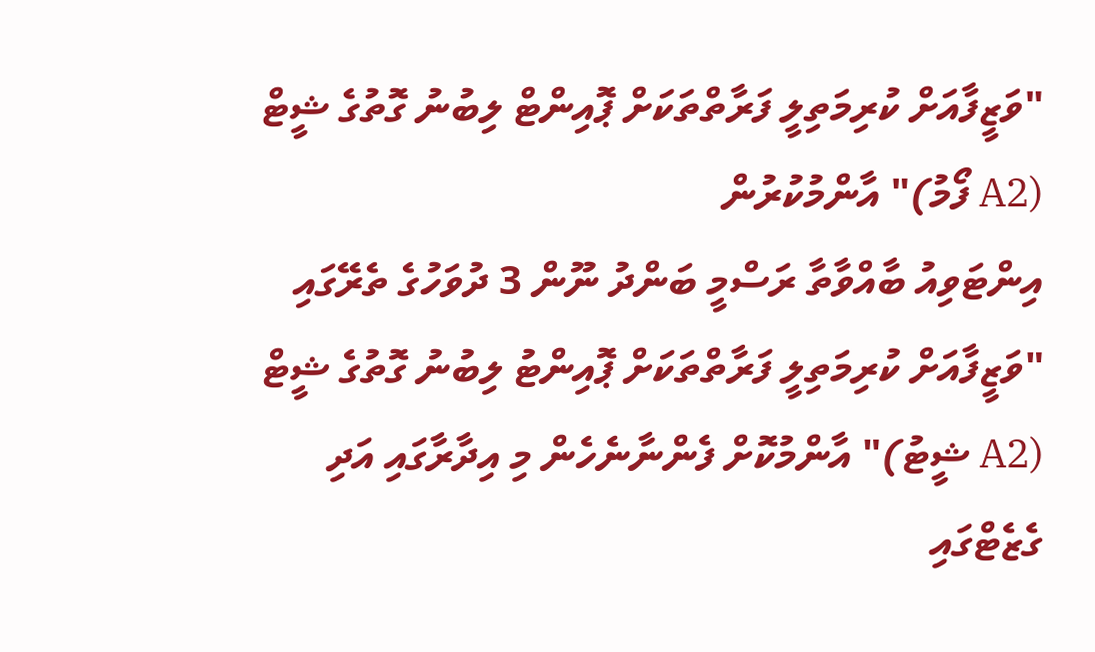"ވަޒީފާއަށް ކުރިމަތިލީ ފަރާތްތަކަށް ޕޮއިންޓް ލިބުނު ގޮތުގެ ޝީޓް (A2 ފޯމު)" އާންމުކުރުން
އިންޓަވިއު ބާއްވާތާ ރަސްމީ ބަންދު ނޫން 3 ދުވަހުގެ ތެރޭގައި "ވަޒީފާއަށް ކުރިމަތިލީ ފަރާތްތަކަށް ޕޮއިންޓު ލިބުނު ގޮތުގެ ޝީޓް (A2 ޝީޓު)" އާންމުކޮށް ފެންނާނެހެން މި އިދާރާގައި އަދި ގެޒެޓްގައި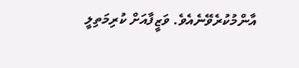އާންމުކުރެވޭނެއެވެ. ވަޒީފާއަށް ކުރިމަތިލީ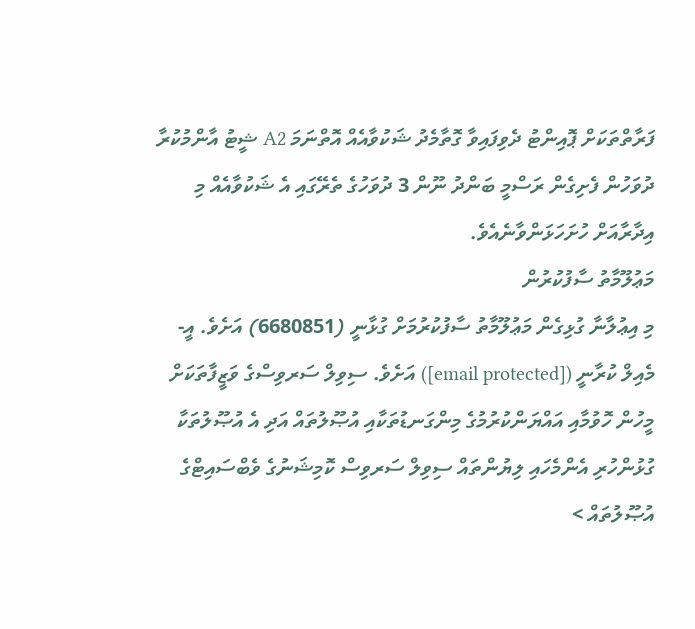ފަރާތްތަކަށް ޕޮއިންޓު ދެވިފައިވާ ގޮތާމެދު ޝަކުވާއެއް އޮތްނަމަ A2 ޝީޓު އާންމުކުރާ ދުވަހުން ފެށިގެން ރަސްމީ ބަންދު ނޫން 3 ދުވަހުގެ ތެރޭގައި އެ ޝަކުވާއެއް މި އިދާރާއަށް ހުށަހަޅަންވާނެއެވެ.
މަޢުލޫމާތު ސާފުކުރުން
މި އިޢުލާނާ ގުޅިގެން މަޢުލޫމާތު ސާފުކުރުމަށް ގުޅާނީ (6680851) އަށެވެ. އީ-މެއިލް ކުރާނީ ([email protected]) އަށެވެ. ސިވިލް ސަރވިސްގެ ވަޒީފާތަކަށް މީހުން ހޮވުމާއި އައްޔަންކުރުމުގެ މިންގަނޑުތަކާއި އުޞޫލުތައް އަދި އެ އުޞޫލުތަކާ ގުޅުންހުރި އެންމެހައި ލިޔުންތައް ސިވިލް ސަރވިސް ކޮމިޝަނުގެ ވެބްސައިޓްގެ އުޞޫލުތައް >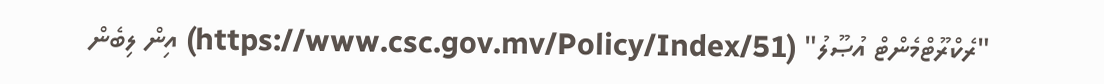"ރެކްރޫޓްމެންޓް އުޞޫލު" (https://www.csc.gov.mv/Policy/Index/51) އިން ލިބެން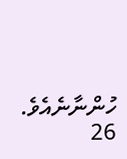ހުންނާނެއެވެ.
26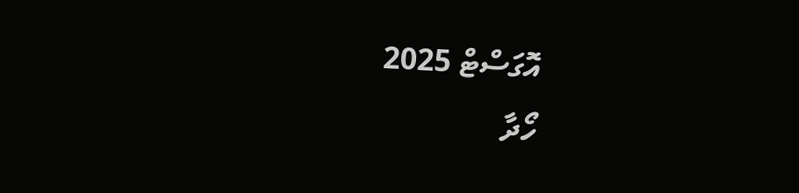އޮގަސްޓް 2025
ހޯދާ